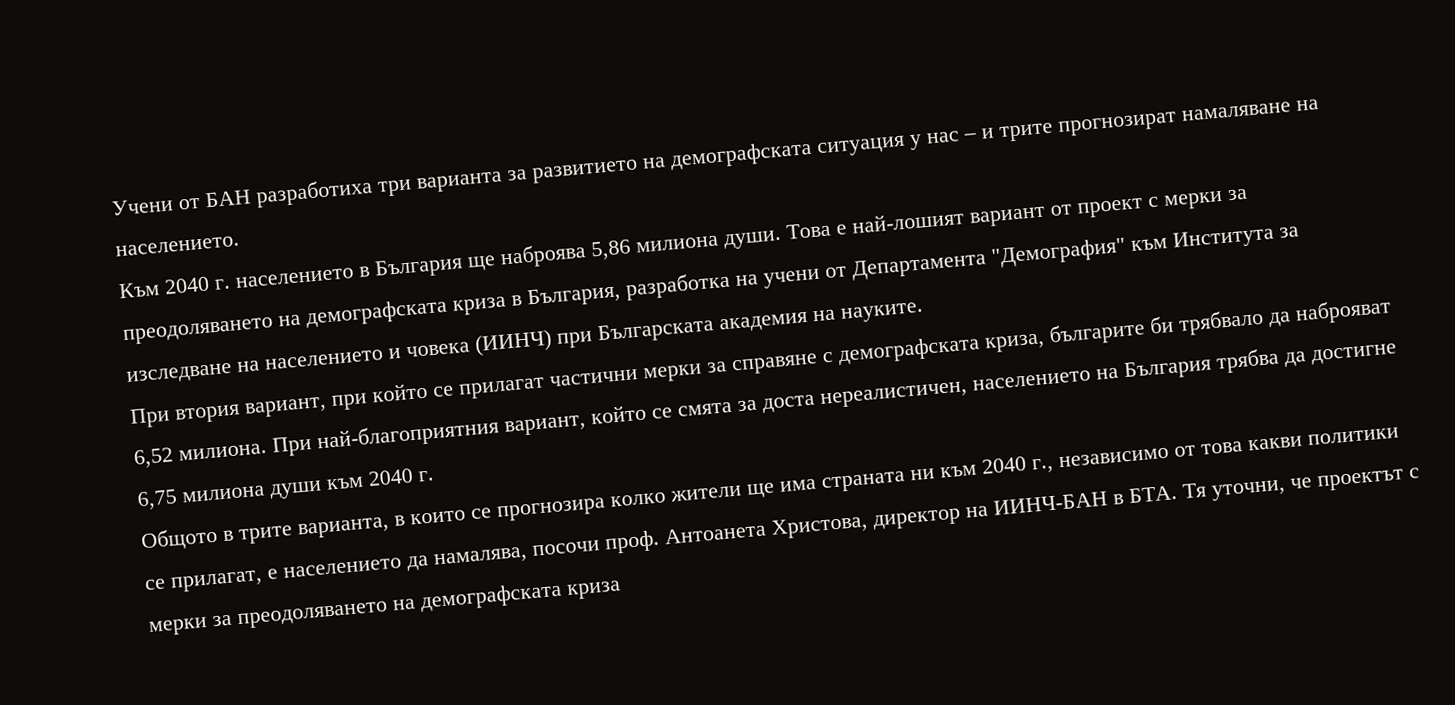Учени от БАН разработиха три варианта за развитието на демографската ситуация у нас – и трите прогнозират намаляване на населението.
Към 2040 г. населението в България ще наброява 5,86 милиона души. Това е най-лошият вариант от проект с мерки за преодоляването на демографската криза в България, разработка на учени от Департамента "Демография" към Института за изследване на населението и човека (ИИНЧ) при Българската академия на науките.
При втория вариант, при който се прилагат частични мерки за справяне с демографската криза, българите би трябвало да наброяват 6,52 милиона. При най-благоприятния вариант, който се смята за доста нереалистичен, населението на България трябва да достигне 6,75 милиона души към 2040 г.
Общото в трите варианта, в които се прогнозира колко жители ще има страната ни към 2040 г., независимо от това какви политики се прилагат, е населението да намалява, посочи проф. Антоанета Христова, директор на ИИНЧ-БАН в БТА. Тя уточни, че проектът с мерки за преодоляването на демографската криза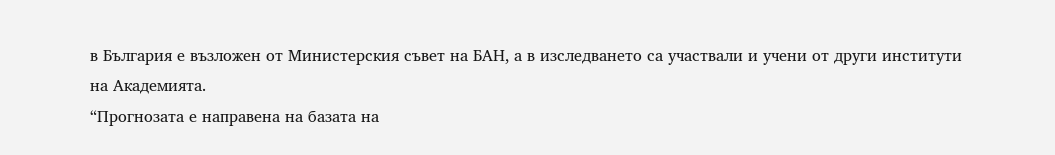в България е възложен от Министерския съвет на БАН, а в изследването са участвали и учени от други институти на Академията.
“Прогнозата е направена на базата на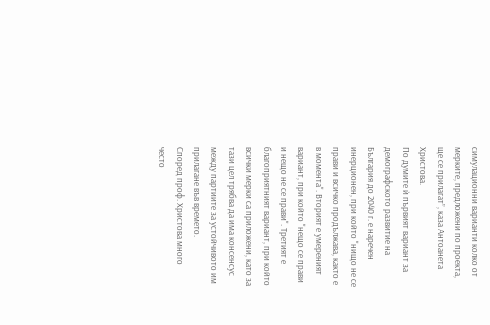симулационни варианти колко от мерките, предложени по проекта, ще се прилагат”, каза Антоанета Христова.
По думите ѝ първият вариант за демографското развитие на България до 2040 г. е наречен инерционен, при който "нищо не се прави и всичко продължава, както е в момента". Вторият е умереният вариант, при който "нещо се прави и нещо не се прави". Третият е благоприятният вариант, при който всички мерки са приложени, като за тази цел трябва да има консенсус между партиите за устойчивото им прилагане във времето.
Според проф. Христова много често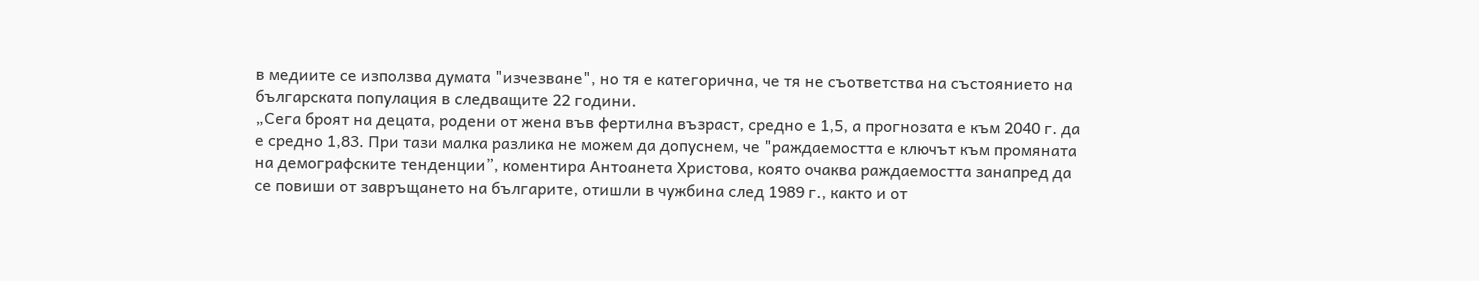в медиите се използва думата "изчезване", но тя е категорична, че тя не съответства на състоянието на българската популация в следващите 22 години.
„Сега броят на децата, родени от жена във фертилна възраст, средно е 1,5, а прогнозата е към 2040 г. да е средно 1,83. При тази малка разлика не можем да допуснем, че "раждаемостта е ключът към промяната на демографските тенденции”, коментира Антоанета Христова, която очаква раждаемостта занапред да се повиши от завръщането на българите, отишли в чужбина след 1989 г., както и от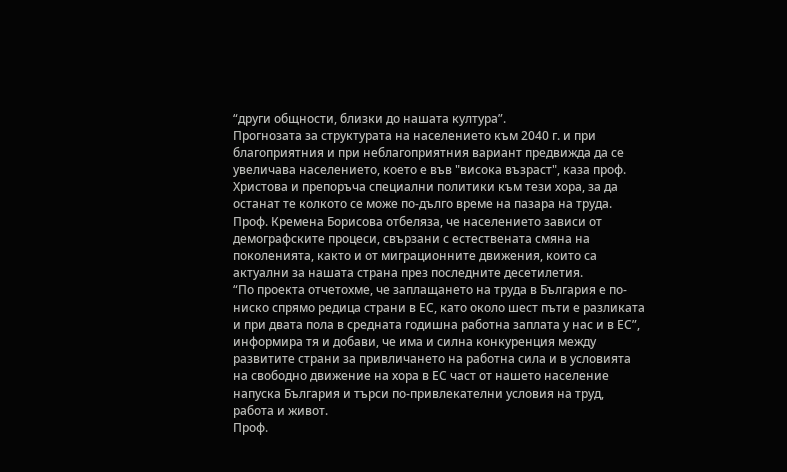“други общности, близки до нашата култура”.
Прогнозата за структурата на населението към 2040 г. и при благоприятния и при неблагоприятния вариант предвижда да се увеличава населението, което е във "висока възраст", каза проф. Христова и препоръча специални политики към тези хора, за да останат те колкото се може по-дълго време на пазара на труда.
Проф. Кремена Борисова отбеляза, че населението зависи от демографските процеси, свързани с естествената смяна на поколенията, както и от миграционните движения, които са актуални за нашата страна през последните десетилетия.
“По проекта отчетохме, че заплащането на труда в България е по-ниско спрямо редица страни в ЕС, като около шест пъти е разликата и при двата пола в средната годишна работна заплата у нас и в ЕС”, информира тя и добави, че има и силна конкуренция между развитите страни за привличането на работна сила и в условията на свободно движение на хора в ЕС част от нашето население напуска България и търси по-привлекателни условия на труд, работа и живот.
Проф.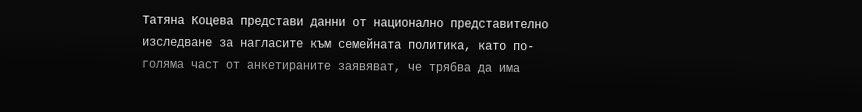Татяна Коцева представи данни от национално представително изследване за нагласите към семейната политика, като по-голяма част от анкетираните заявяват, че трябва да има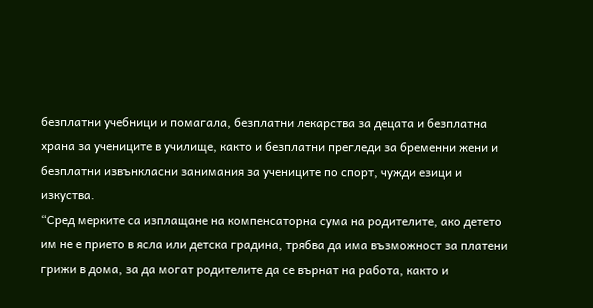безплатни учебници и помагала, безплатни лекарства за децата и безплатна храна за учениците в училище, както и безплатни прегледи за бременни жени и безплатни извънкласни занимания за учениците по спорт, чужди езици и изкуства.
“Сред мерките са изплащане на компенсаторна сума на родителите, ако детето им не е прието в ясла или детска градина, трябва да има възможност за платени грижи в дома, за да могат родителите да се върнат на работа, както и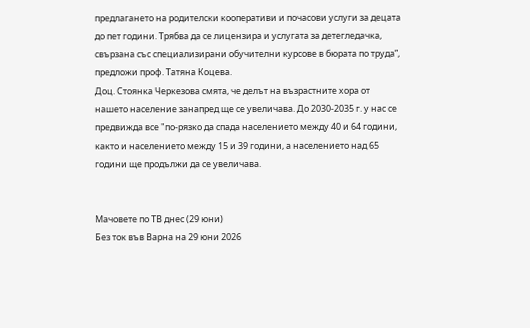предлагането на родителски кооперативи и почасови услуги за децата до пет години. Трябва да се лицензира и услугата за детегледачка, свързана със специализирани обучителни курсове в бюрата по труда”, предложи проф. Татяна Коцева.
Доц. Стоянка Черкезова смята, че делът на възрастните хора от нашето население занапред ще се увеличава. До 2030-2035 г. у нас се предвижда все "по-рязко да спада населението между 40 и 64 години, както и населението между 15 и 39 години, а населението над 65 години ще продължи да се увеличава.


Мачовете по ТВ днес (29 юни)
Без ток във Варна на 29 юни 2026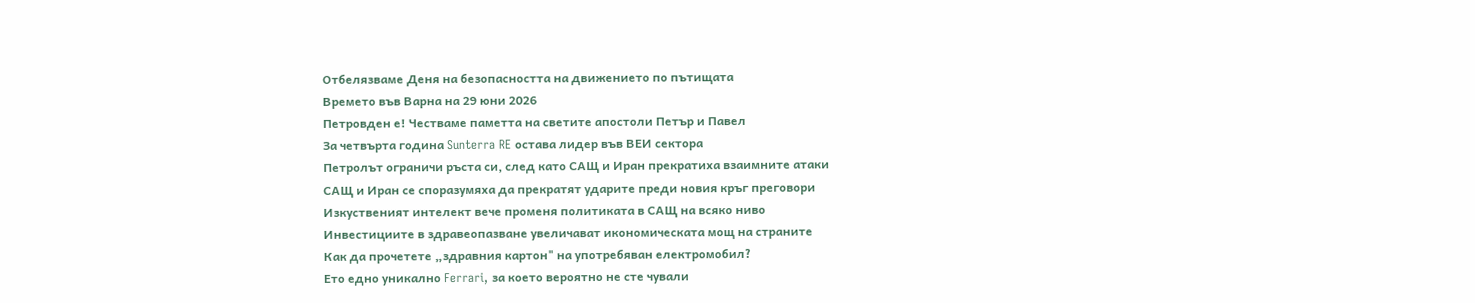Отбелязваме Деня на безопасността на движението по пътищата
Времето във Варна на 29 юни 2026
Петровден е! Честваме паметта на светите апостоли Петър и Павел
За четвърта година Sunterra RE остава лидер във ВЕИ сектора
Петролът ограничи ръста си, след като САЩ и Иран прекратиха взаимните атаки
САЩ и Иран се споразумяха да прекратят ударите преди новия кръг преговори
Изкуственият интелект вече променя политиката в САЩ на всяко ниво
Инвестициите в здравеопазване увеличават икономическата мощ на страните
Как да прочетете „здравния картон" на употребяван електромобил?
Ето едно уникално Ferrari, за което вероятно не сте чували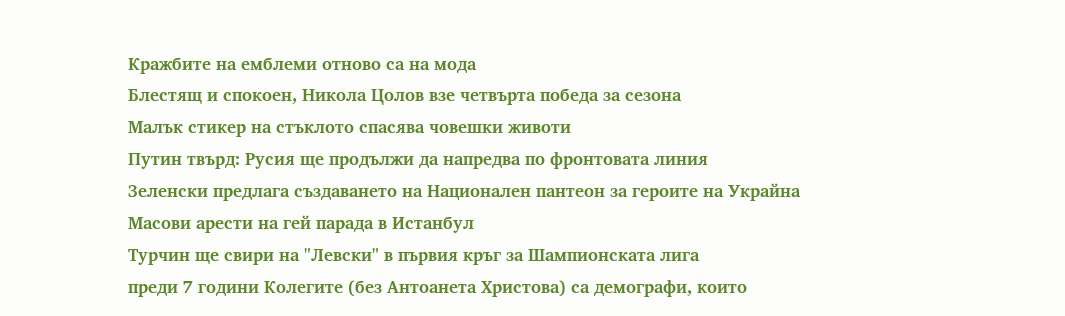Кражбите на емблеми отново са на мода
Блестящ и спокоен, Никола Цолов взе четвърта победа за сезона
Малък стикер на стъклото спасява човешки животи
Путин твърд: Русия ще продължи да напредва по фронтовата линия
Зеленски предлага създаването на Национален пантеон за героите на Украйна
Масови арести на гей парада в Истанбул
Турчин ще свири на "Левски" в първия кръг за Шампионската лига
преди 7 години Колегите (без Антоанета Христова) са демографи, които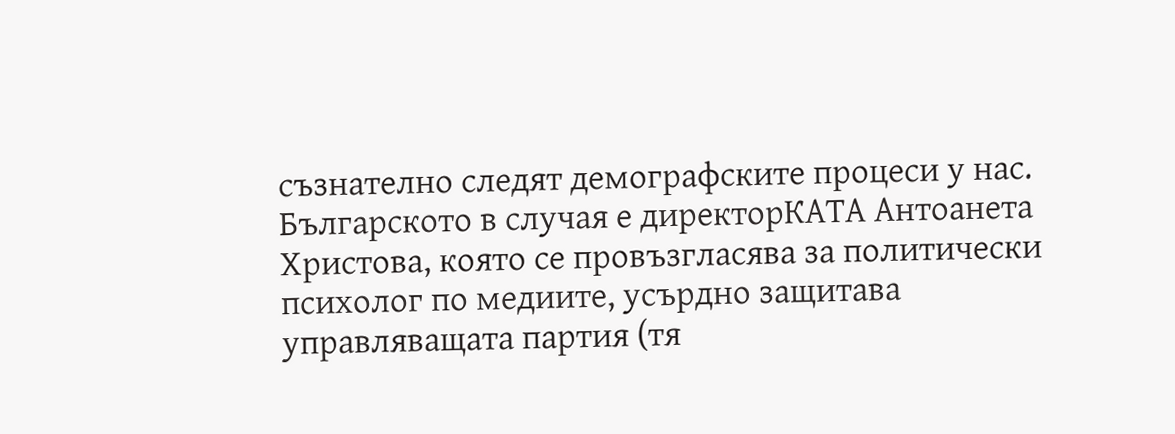съзнателно следят демографските процеси у нас. Българското в случая е директорКАТА Антоанета Христова, която се провъзгласява за политически психолог по медиите, усърдно защитава управляващата партия (тя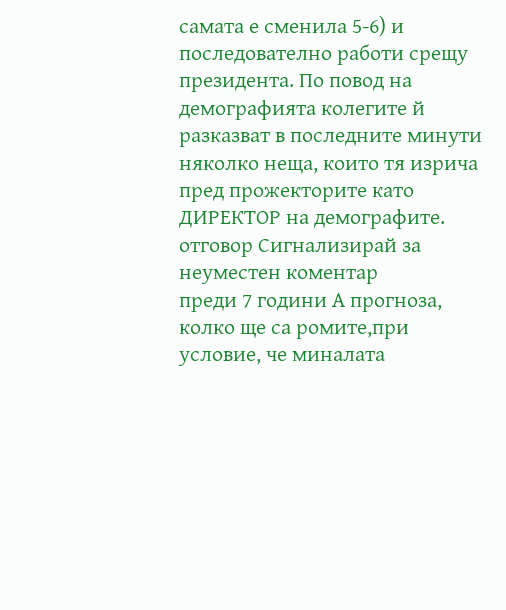самата е сменила 5-6) и последователно работи срещу президента. По повод на демографията колегите й разказват в последните минути няколко неща, които тя изрича пред прожекторите като ДИРЕКТОР на демографите. отговор Сигнализирай за неуместен коментар
преди 7 години А прогноза, колко ще са ромите,при условие, че миналата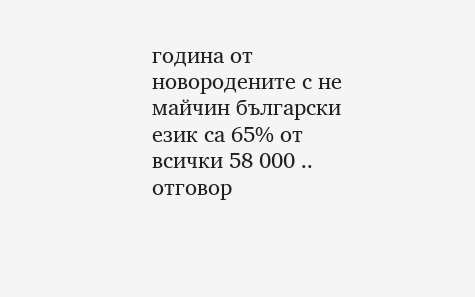година от новородените с не майчин български език са 65% от всички 58 000 .. отговор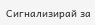Сигнализирай за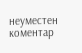неуместен коментар